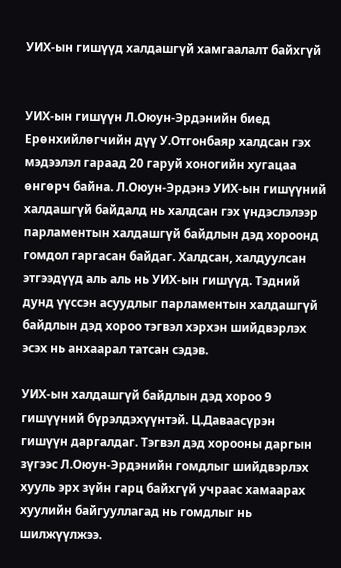УИХ-ын гишүүд халдашгүй хамгаалалт байхгүй


УИХ-ын гишүүн Л.Оюун-Эрдэнийн биед Ерөнхийлөгчийн дүү У.Отгонбаяр халдсан гэх мэдээлэл гараад 20 гаруй хоногийн хугацаа өнгөрч байна. Л.Оюун-Эрдэнэ УИХ-ын гишүүний халдашгүй байдалд нь халдсан гэх үндэслэлээр парламентын халдашгүй байдлын дэд хороонд гомдол гаргасан байдаг. Халдсан, халдуулсан этгээдүүд аль аль нь УИХ-ын гишүүд. Тэдний дунд үүссэн асуудлыг парламентын халдашгүй байдлын дэд хороо тэгвэл хэрхэн шийдвэрлэх эсэх нь анхаарал татсан сэдэв.

УИХ-ын халдашгүй байдлын дэд хороо 9 гишүүний бүрэлдэхүүнтэй. Ц.Даваасүрэн гишүүн даргалдаг. Тэгвэл дэд хорооны даргын зүгээс Л.Оюун-Эрдэнийн гомдлыг шийдвэрлэх хууль эрх зүйн гарц байхгүй учраас хамаарах хуулийн байгууллагад нь гомдлыг нь шилжүүлжээ.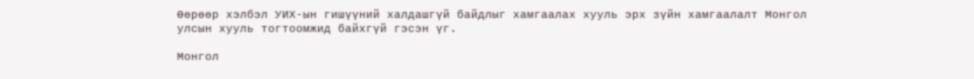Өөрөөр хэлбэл УИХ-ын гишүүний халдашгүй байдлыг хамгаалах хууль эрх зүйн хамгаалалт Монгол улсын хууль тогтоомжид байхгүй гэсэн үг.

Монгол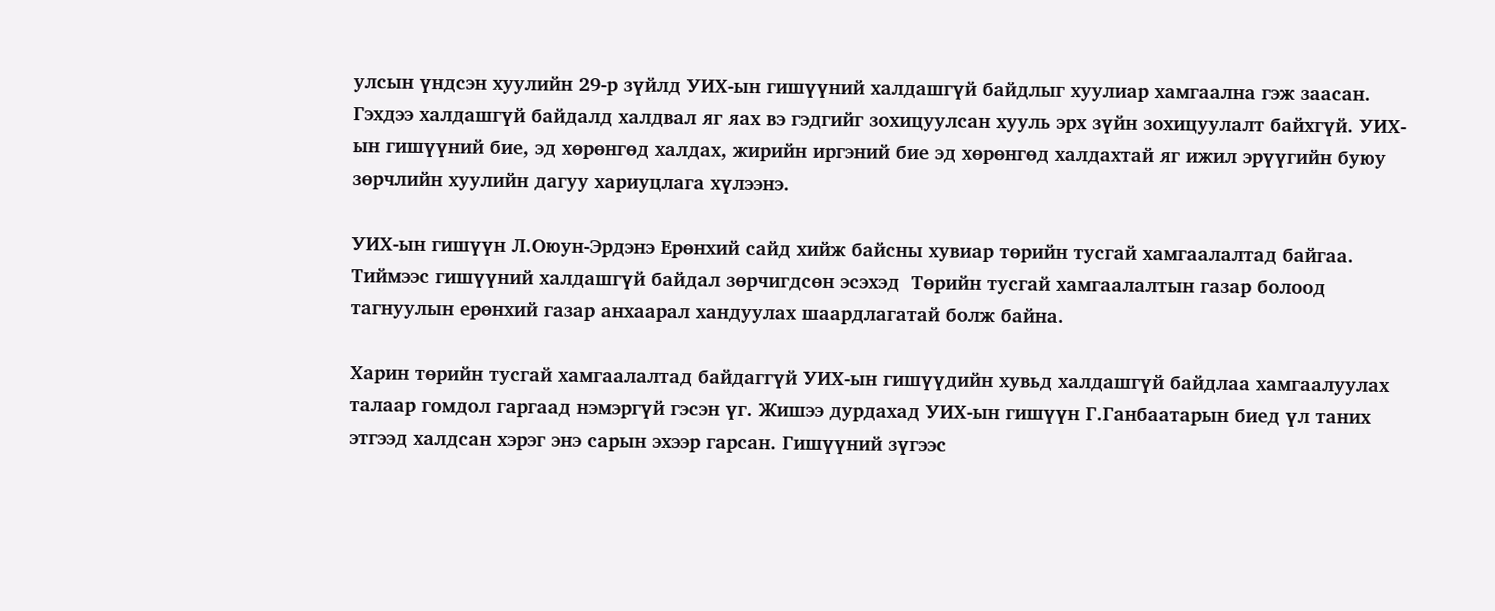улсын үндсэн хуулийн 29-р зүйлд УИХ-ын гишүүний халдашгүй байдлыг хуулиар хамгаална гэж заасан. Гэхдээ халдашгүй байдалд халдвал яг яах вэ гэдгийг зохицуулсан хууль эрх зүйн зохицуулалт байхгүй. УИХ-ын гишүүний бие, эд хөрөнгөд халдах, жирийн иргэний бие эд хөрөнгөд халдахтай яг ижил эрүүгийн буюу зөрчлийн хуулийн дагуу хариуцлага хүлээнэ.

УИХ-ын гишүүн Л.Оюун-Эрдэнэ Ерөнхий сайд хийж байсны хувиар төрийн тусгай хамгаалалтад байгаа. Тиймээс гишүүний халдашгүй байдал зөрчигдсөн эсэхэд  Төрийн тусгай хамгаалалтын газар болоод тагнуулын ерөнхий газар анхаарал хандуулах шаардлагатай болж байна.

Харин төрийн тусгай хамгаалалтад байдаггүй УИХ-ын гишүүдийн хувьд халдашгүй байдлаа хамгаалуулах талаар гомдол гаргаад нэмэргүй гэсэн үг. Жишээ дурдахад УИХ-ын гишүүн Г.Ганбаатарын биед үл таних этгээд халдсан хэрэг энэ сарын эхээр гарсан. Гишүүний зүгээс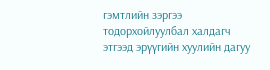гэмтлийн зэргээ тодорхойлуулбал халдагч этгээд эрүүгийн хуулийн дагуу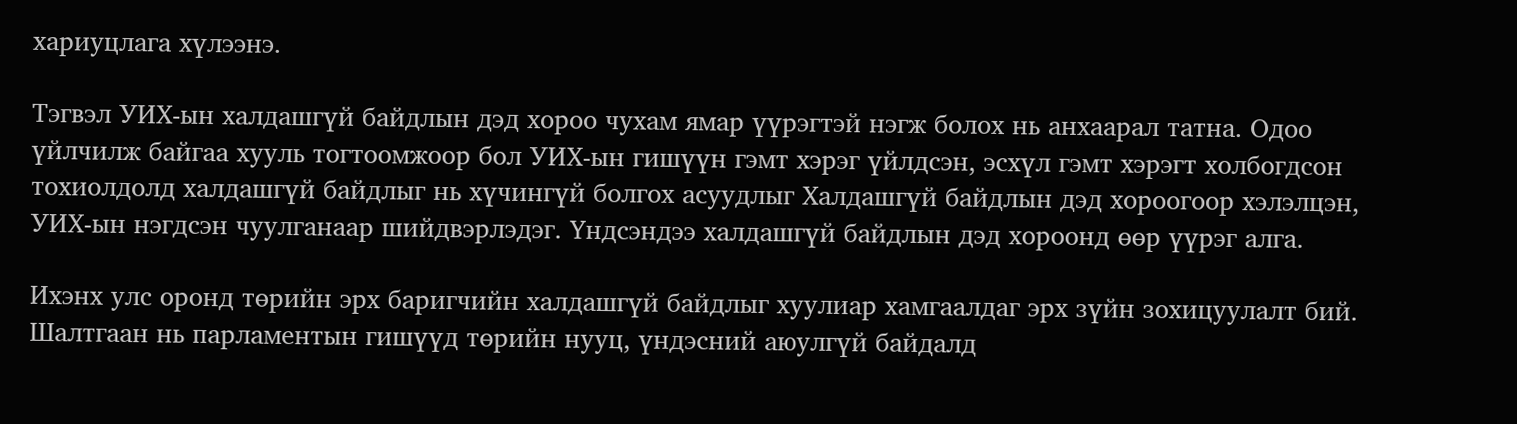хариуцлага хүлээнэ.

Тэгвэл УИХ-ын халдашгүй байдлын дэд хороо чухам ямар үүрэгтэй нэгж болох нь анхаарал татна. Одоо үйлчилж байгаа хууль тогтоомжоор бол УИХ-ын гишүүн гэмт хэрэг үйлдсэн, эсхүл гэмт хэрэгт холбогдсон тохиолдолд халдашгүй байдлыг нь хүчингүй болгох асуудлыг Халдашгүй байдлын дэд хороогоор хэлэлцэн, УИХ-ын нэгдсэн чуулганаар шийдвэрлэдэг. Үндсэндээ халдашгүй байдлын дэд хороонд өөр үүрэг алга.

Ихэнх улс оронд төрийн эрх баригчийн халдашгүй байдлыг хуулиар хамгаалдаг эрх зүйн зохицуулалт бий. Шалтгаан нь парламентын гишүүд төрийн нууц, үндэсний аюулгүй байдалд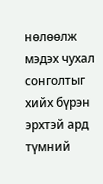нөлөөлж мэдэх чухал сонголтыг хийх бүрэн эрхтэй ард түмний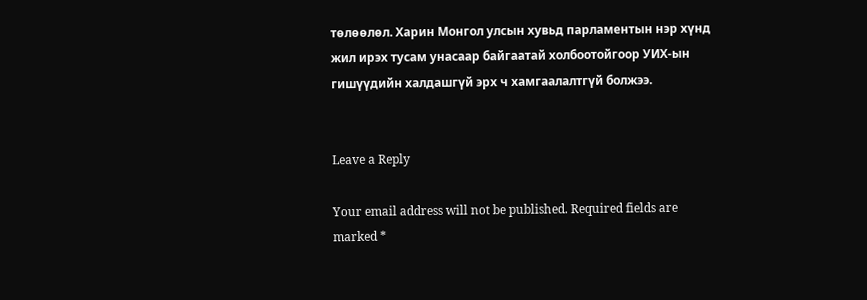төлөөлөл. Харин Монгол улсын хувьд парламентын нэр хүнд жил ирэх тусам унасаар байгаатай холбоотойгоор УИХ-ын гишүүдийн халдашгүй эрх ч хамгаалалтгүй болжээ.


Leave a Reply

Your email address will not be published. Required fields are marked *